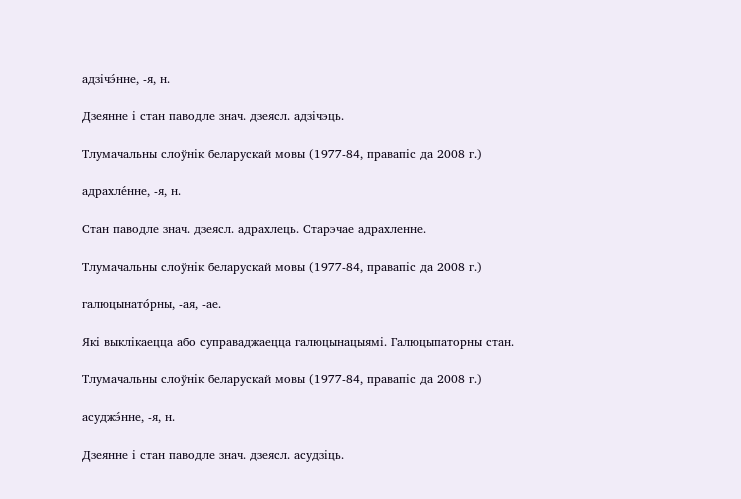адзічэ́нне, ‑я, н.

Дзеянне і стан паводле знач. дзеясл. адзічэць.

Тлумачальны слоўнік беларускай мовы (1977-84, правапіс да 2008 г.)

адрахле́нне, ‑я, н.

Стан паводле знач. дзеясл. адрахлець. Старэчае адрахленне.

Тлумачальны слоўнік беларускай мовы (1977-84, правапіс да 2008 г.)

галюцынато́рны, ‑ая, ‑ае.

Які выклікаецца або суправаджаецца галюцынацыямі. Галюцыпаторны стан.

Тлумачальны слоўнік беларускай мовы (1977-84, правапіс да 2008 г.)

асуджэ́нне, ‑я, н.

Дзеянне і стан паводле знач. дзеясл. асудзіць.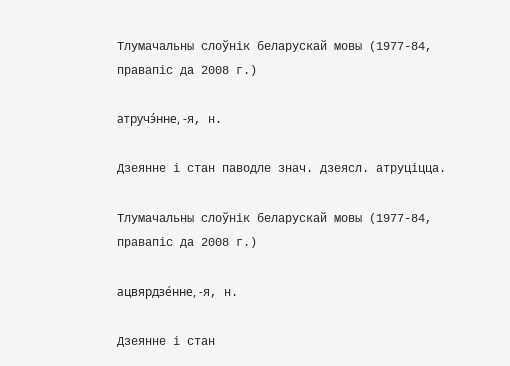Тлумачальны слоўнік беларускай мовы (1977-84, правапіс да 2008 г.)

атручэ́нне, ‑я, н.

Дзеянне і стан паводле знач. дзеясл. атруціцца.

Тлумачальны слоўнік беларускай мовы (1977-84, правапіс да 2008 г.)

ацвярдзе́нне, ‑я, н.

Дзеянне і стан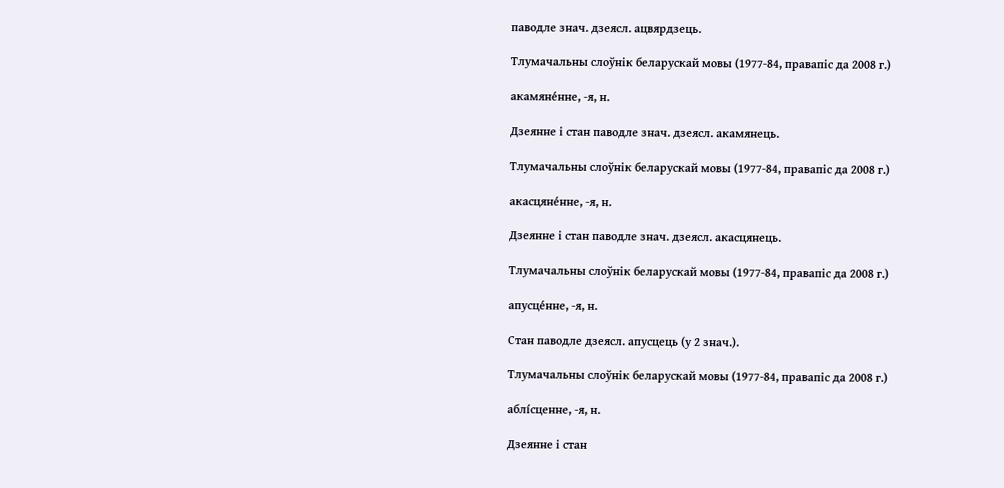паводле знач. дзеясл. ацвярдзець.

Тлумачальны слоўнік беларускай мовы (1977-84, правапіс да 2008 г.)

акамяне́нне, ‑я, н.

Дзеянне і стан паводле знач. дзеясл. акамянець.

Тлумачальны слоўнік беларускай мовы (1977-84, правапіс да 2008 г.)

акасцяне́нне, ‑я, н.

Дзеянне і стан паводле знач. дзеясл. акасцянець.

Тлумачальны слоўнік беларускай мовы (1977-84, правапіс да 2008 г.)

апусце́нне, ‑я, н.

Стан паводле дзеясл. апусцець (у 2 знач.).

Тлумачальны слоўнік беларускай мовы (1977-84, правапіс да 2008 г.)

аблі́сценне, ‑я, н.

Дзеянне і стан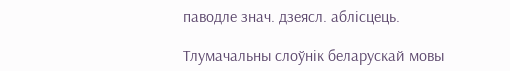паводле знач. дзеясл. аблісцець.

Тлумачальны слоўнік беларускай мовы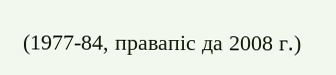(1977-84, правапіс да 2008 г.)